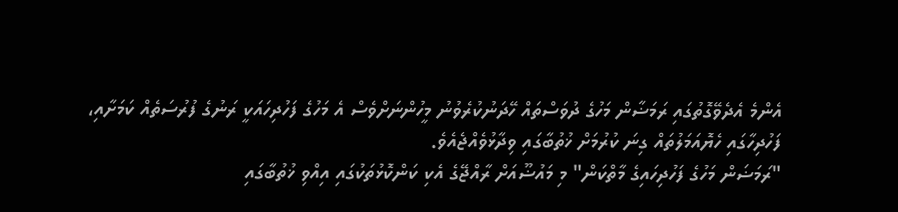އެންމެ އެދެވޭގޮތުގައި ރަމަޟާން މަހުގެ ދުވަސްތައް ހޭދަނުކުރެވުނު މީހުންނަށްވެސް އެ މަހުގެ ފަހުދިހައަކީ ރަނުގެ ފުރުސަތެއް ކަމަށާއި، ފަހުދިހާގައި ހެޔޮއަމަލުތައް ގިނަ ކުރުމަށް ޚުތުބާގައި ވިދާޅުވެއްޖެއެވެ.
"ރަމަޟަން މަހުގެ ފަހުދިހައިގެ މާތްކަން" މި މައުޟޫއަށް ރާއްޖޭގެ އެކި ކަންކޮޅުތަކުގައި އިއްވި ޚުތުބާގައި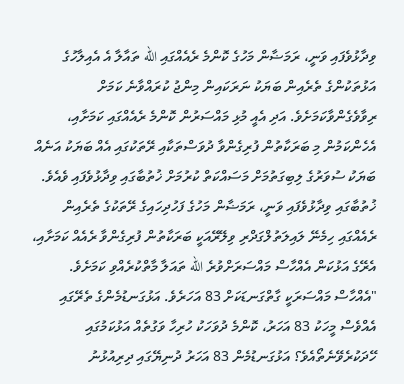ވިދާޅުވެފައި ވަނީ، ރަމަޟާން މަހުގެ ކޮންމެ ރެއެއްގައި الله ތައާލާ އެ އެއިލާހުގެ އަޅުތަކުންގެ ތެރެއިން ބަޔަކު ނަރަކައިން މިންޖު ކުރައްވާނެ ކަމަށް ރިވާވެގެންވާކަމަށެވެ. އަދި އެއީ މުޅި މައްސަރުން ކޮންމެ ރެއެއްގައި ކަމަށާއި، އެހެންކަމުން މި ބަރަކާތުން ފުރިގެންވާ ދުވަސްތަކާއި ރޭތަކުގައި އެއް ބަޔަކު އަނެއް ބަޔަކު ސުވަރުގެ ލިބިގަތުމަށް މަސައްކަތް ކުރުމަށް ޚުތުބާގައި ވިދާޅުވެފައި ވެއެވެ.
ޚުތުބާގައި ވިދާޅުވެފައި ވަނީ، ރަމަޟާން މަހުގެ ފަހުދިހައިގެ ރޭތަކުގެ ތެރެއިން ރެއެއްގައި ހިމެނޭ ލައިލަތުލްގަދްރި ވިލޭރޭއަކީ ބަރަކާތުން ފުރިގެންވާ ރެއެއް ކަމަށާއި، އެރޭގެ އަޅުކަން އެއްހާސް މައްސަރަށްވުރެ الله ތައަލާ މާތްކުރެއްވި ކަމަށެވެ.
"އެއްހާސް މައްސަރަކީ ގާތްގަނޑަކަށް 83 އަހަރެވެ. އަޅުގަނޑުމެންގެ ތެރޭގައި އެއްވެސް މީހަކު 83 އަހަރު، ކޮންމެ ދުވަހަކު ހުރިހާ ވަގުތެއް އަޅުކަމުގައި ހޭދަކުރެވޭނެތޯއެވެ؟ އަޅުގަނޑުމެން 83 އަހަރު ދުނިޔޭގައި ދިރިއުޅުނު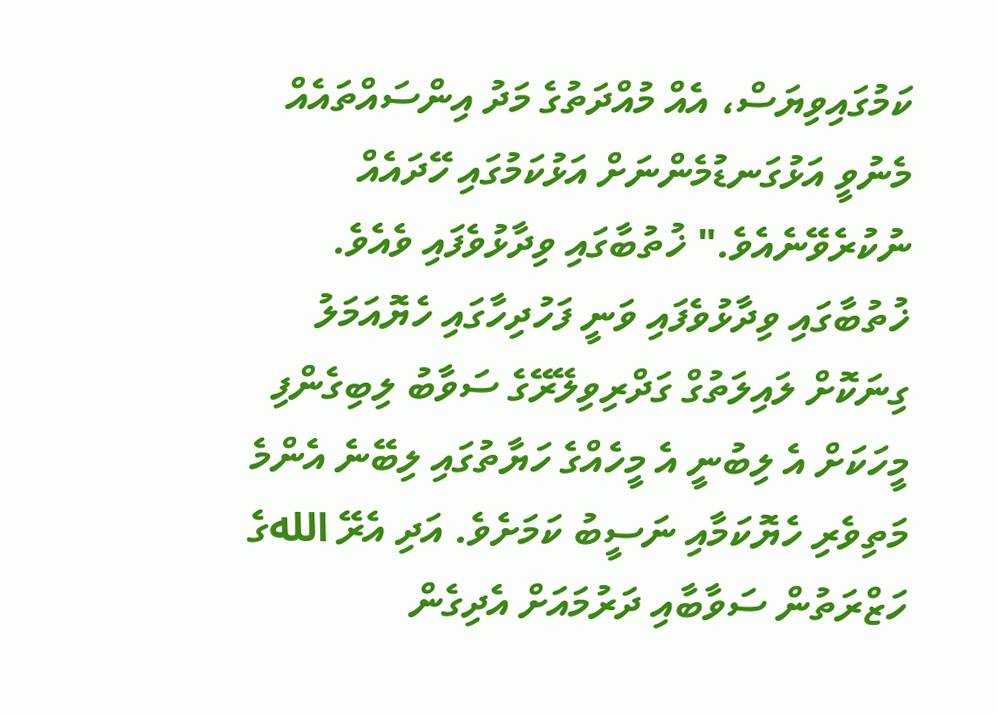ކަމުގައިވިޔަސް، އެއް މުއްދަތުގެ މަދު އިންސައްތައެއް މެނުވީ އަޅުގަނޑުމެންނަށް އަޅުކަމުގައި ހޭދައެއް ނުކުރެވޭނެއެވެ." ޚުތުބާގައި ވިދާޅުވެފައި ވެއެވެ.
ޚުތުބާގައި ވިދާޅުވެފައި ވަނީ ފަހުދިހާގައި ހެޔޮއަމަލު ގިނަކޮށް ލައިލަތުގް ގަދްރިވިލޭރޭގެ ސަވާބު ލިބިގެންފި މީހަކަށް އެ ލިބުނީ އެ މީހެއްގެ ހަޔާތުގައި ލިބޭނެ އެންމެ މަތިވެރި ހެޔޮކަމާއި ނަސީބު ކަމަށެވެ. އަދި އެރޭ اللهގެ ހަޒްރަތުން ސަވާބާއި ދަރުމައަށް އެދިގެން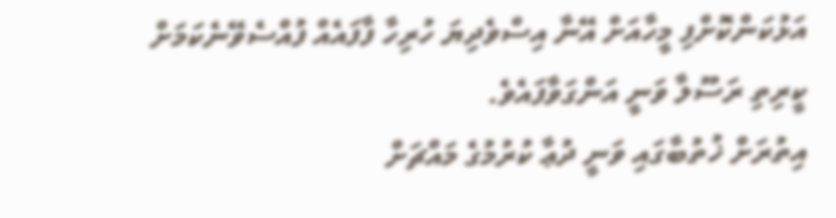އަޅުކަންކޮށްފި މީހާއަށް އޭނާ އިސްވެދިޔަ ހުރިހާ ފާފައެއް ފުއްސެވޭނެކަމަށް ކީރިތި ރަސޫލާ ވަނީ އަންގަވާފައެވެ.
އިތުރަށް ޚުތުބާގައި ވަނީ ދުޢާ ކުރުމުގެ މައްޗަށް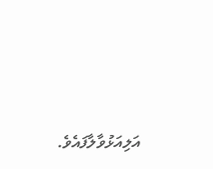އަލިއަޅުވާލާފައެވެ.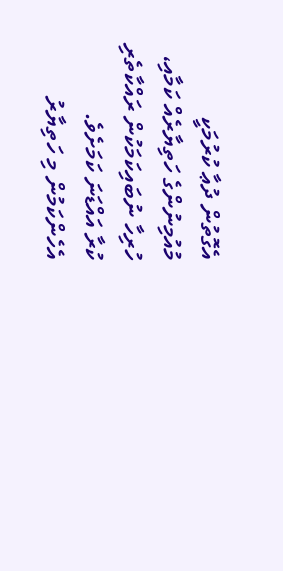އެގޮތުން ދުޢާ ކުރުމަކީ މުއުމިނުންގެ ހަތިޔާރެއް ކަމާއި، ހުރިހާ ނުބައިކަމަކުން ރައްކާތެރި ކުރާ އައްޑަނަ ކަމަށެވެ. އެހެންކަމުން މި ހަތިޔާރު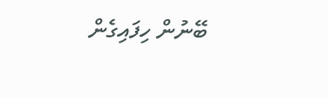ބޭނުން ހިފައިގެން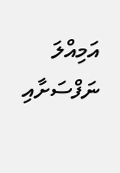އަމިއްލަ ނަފްސަށާއި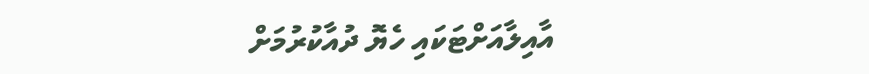އާއިލާއަށްޓަކައި ހެޔޮ ދުއާކުރުމަށް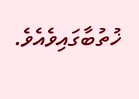ޚުތުބާގައިވެއެވެ.